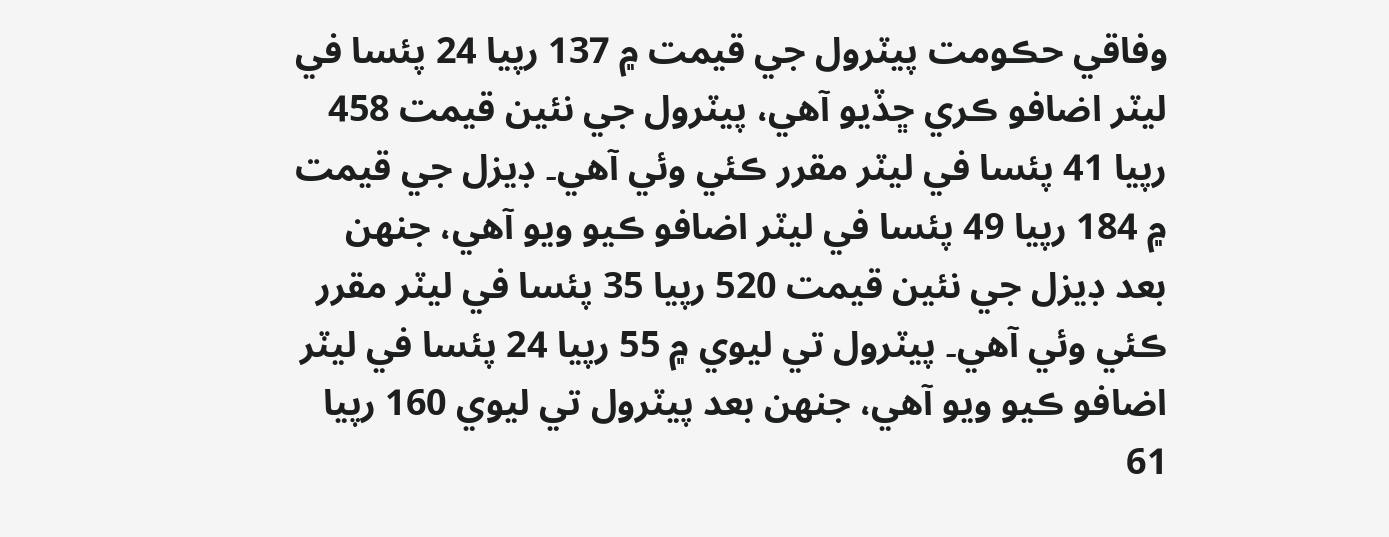وفاقي حڪومت پيٽرول جي قيمت ۾ 137 رپيا 24 پئسا في ليٽر اضافو ڪري ڇڏيو آهي، پيٽرول جي نئين قيمت 458 رپيا 41 پئسا في ليٽر مقرر ڪئي وئي آهي۔ ڊيزل جي قيمت ۾ 184 رپيا 49 پئسا في ليٽر اضافو ڪيو ويو آهي، جنهن بعد ڊيزل جي نئين قيمت 520 رپيا 35 پئسا في ليٽر مقرر ڪئي وئي آهي۔ پيٽرول تي ليوي ۾ 55 رپيا 24 پئسا في ليٽر اضافو ڪيو ويو آهي، جنهن بعد پيٽرول تي ليوي 160 رپيا 61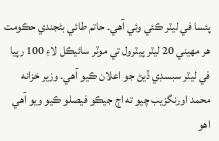پئسا في ليٽر ڪئي وئي آهي۔ حاتم طائي بڻجندي حڪومت
هر مهيني 20 ليٽر پيٽرول تي موٽر سائيڪل لاءِ 100 رپيا في ليٽر سبسڊي ڏيڻ جو اعلان ڪيو آهي. وزير خزانه محمد اورنگزيب چيو ته اڄ جيڪو فيصلو ڪيو ويو آهي اهو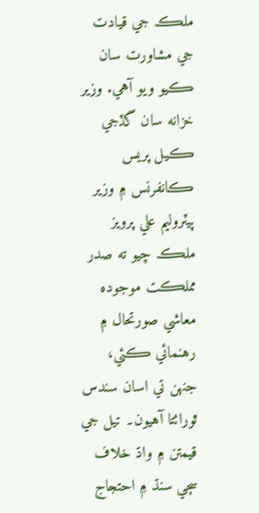ملڪ جي قيادت جي مشاورت سان ڪيو ويو آهي. وزير خزانه سان گڏجي ڪيل پريس ڪانفرنس ۾ وزير پيٽروليم علي پرويز ملڪ چيو ته صدر مملڪت موجوده معاشي صورتحال ۾ رهنمائي ڪئي، جنهن تي اسان سندس ٿورائتا آهيون۔ تيل جي قيمتن ۾ واڌ خلاف سڄي سنڌ ۾ احتجاج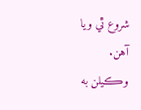شروع ٿي ويا آهن. وڪيلن به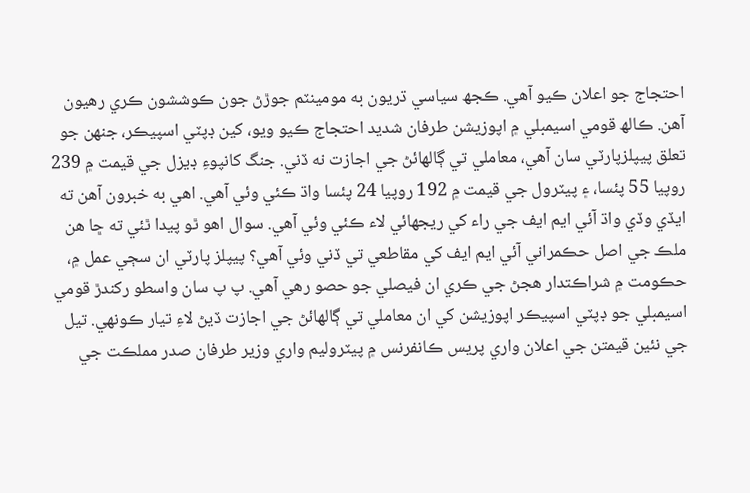احتجاج جو اعلان ڪيو آهي. ڪجھ سياسي ڌريون به مومينٽم جوڙڻ جون ڪوششون ڪري رهيون آهن. ڪالھ قومي اسيمبلي ۾ اپوزيشن طرفان شديد احتجاج ڪيو ويو، کين ڊپٽي اسپيڪر، جنھن جو تعلق پيپلزپارٽي سان آھي، معاملي تي ڳالهائڻ جي اجازت نه ڏني. جنگ کانپوءِ ڊيزل جي قيمت ۾ 239 روپيا 55 پئسا، ۽ پيٽرول جي قيمت ۾ 192 روپيا 24 پئسا واڌ ڪئي وئي آهي. اھي به خبرون آھن ته ايڏي وڏي واڌ آئي ايم ايف جي راء کي ريجھائي لاء ڪئي وئي آهي. سوال اهو ٿو پيدا ٿئي ته ڇا ھن ملڪ جي اصل حڪمراني آئي ايم ايف کي مقاطعي تي ڏني وئي آهي؟ پيپلز پارٽي ان سڄي عمل ۾، حڪومت ۾ شراڪتدار ھجڻ جي ڪري ان فيصلي جو حصو رھي آھي. پ پ سان واسطو رکندڙ قومي اسيمبلي جو ڊپٽي اسپيڪر اپوزيشن کي ان معاملي تي ڳالهائڻ جي اجازت ڏيڻ لاءِ تيار ڪونھي. تيل جي نئين قيمتن جي اعلان واري پريس ڪانفرنس ۾ پيٽروليم واري وزير طرفان صدر مملڪت جي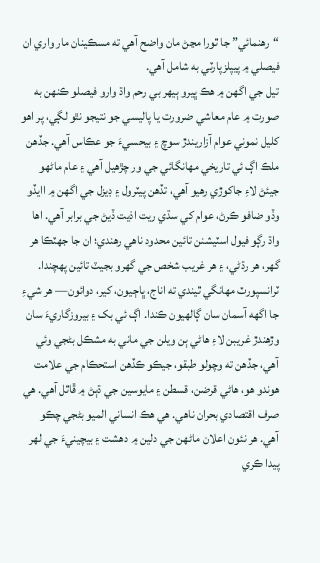“رھنمائي” جا ٿورا مڃڻ مان واضح آهي ته مسڪينان مار واري ان فيصلي ۾ پيپلزپارٽي به شامل آهي.
تيل جي اگهن ۾ هڪ ڀيرو ٻيهر بي رحم واڌ وارو فيصلو ڪنهن به صورت ۾ عام معاشي ضرورت يا پاليسي جو نتيجو نٿو لڳي، پر اهو کليل نموني عوام آزاريندڙ سوچ ۽ بيحسيءَ جو عڪاس آهي. جڏهن ملڪ اڳ ئي تاريخي مهانگائي جي ور چڙهيل آهي ۽ عام ماڻهو جيئڻ لاءِ جاکوڙي رهيو آهي، تڏهن پيٽرول ۽ ڊيزل جي اگهن ۾ اايڏو وڏو ضافو ڪرڻ، عوام کي سڌي ريت اذيت ڏيڻ جي برابر آهي. اھا واڌ رڳو فيول اسٽيشنن تائين محدود ناهي رهندي؛ ان جا جهٽڪا هر گهر، هر رڌڻي، ۽ هر غريب شخص جي گھرو بجيٽ تائين پهچندا. ٽرانسپورٽ مهانگي ٿيندي ته اناج، ڀاڄيون، کير، دوائون— هر شيءِ جا اگهه آسمان سان ڳالهيون ڪندا. اڳ ئي بک ۽ بيروزگاريءَ سان وڙهندڙ غريبن لاءِ هاڻي ٻن ويلن جي ماني به مشڪل بڻجي وئي آهي، جڏهن ته وچولو طبقو، جيڪو ڪڏهن استحڪام جي علامت هوندو هو، هاڻي قرضن، قسطن ۽ مايوسين جي ڌٻڻ ۾ ڦاٿل آهي. هي صرف اقتصادي بحران ناهي. هي هڪ انساني الميو بڻجي چڪو آهي. هر نئون اعلان ماڻهن جي دلين ۾ دهشت ۽ بيچينيءَ جي لهر پيدا ڪري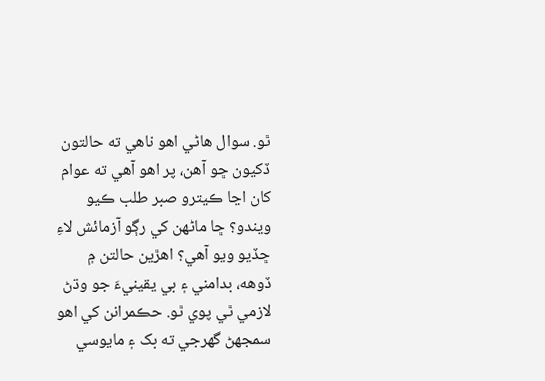ٿو. سوال هاڻي اهو ناهي ته حالتون ڏکيون ڇو آهن، پر اهو آهي ته عوام کان اڃا ڪيترو صبر طلب ڪيو ويندو؟ ڇا ماڻهن کي رڳو آزمائش لاءِ ڇڏيو ويو آهي؟ اهڙين حالتن ۾ ڏوهه، بدامني ۽ بي يقينيءَ جو وڌڻ لازمي ٿي پوي ٿو. حڪمرانن کي اهو سمجهڻ گهرجي ته بک ۽ مايوسي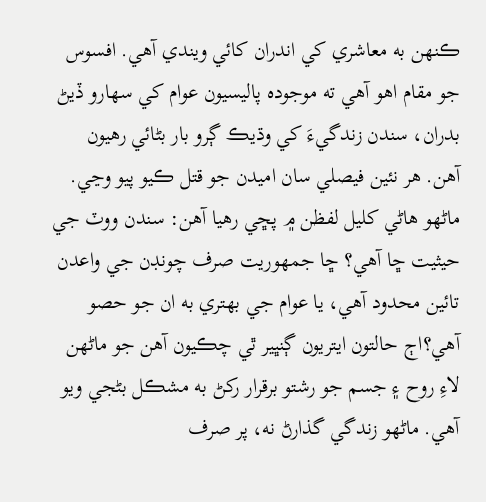ڪنهن به معاشري کي اندران کائي ويندي آهي. افسوس جو مقام اهو آهي ته موجوده پاليسيون عوام کي سهارو ڏيڻ بدران، سندن زندگيءَ کي وڌيڪ ڳرو بار بڻائي رهيون آهن. هر نئين فيصلي سان اميدن جو قتل ڪيو پيو وڃي. ماڻهو هاڻي کليل لفظن ۾ پڇي رهيا آهن: سندن ووٽ جي حيثيت ڇا آهي؟ ڇا جمهوريت صرف چونڊن جي واعدن تائين محدود آهي، يا عوام جي بهتري به ان جو حصو آهي؟اڄ حالتون ايتريون ڳنڀير ٿي چڪيون آهن جو ماڻھن لاءِ روح ۽ جسم جو رشتو برقرار رکڻ به مشڪل بڻجي ويو آهي. ماڻهو زندگي گذارڻ نه، پر صرف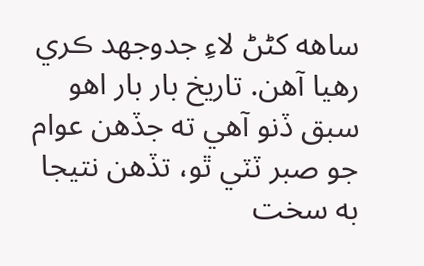ساهه کڻڻ لاءِ جدوجهد ڪري رهيا آهن. تاريخ بار بار اهو سبق ڏنو آهي ته جڏهن عوام جو صبر ٽٽي ٿو، تڏهن نتيجا به سخت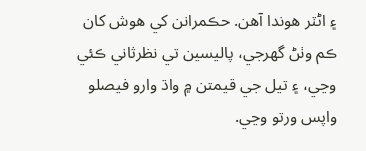۽ اڻٽر هوندا آهن. حڪمرانن کي هوش کان ڪم وٺڻ گھرجي، پاليسين تي نظرثاني ڪئي وڃي، ۽ تيل جي قيمتن ۾ واڌ وارو فيصلو واپس ورتو وڃي.